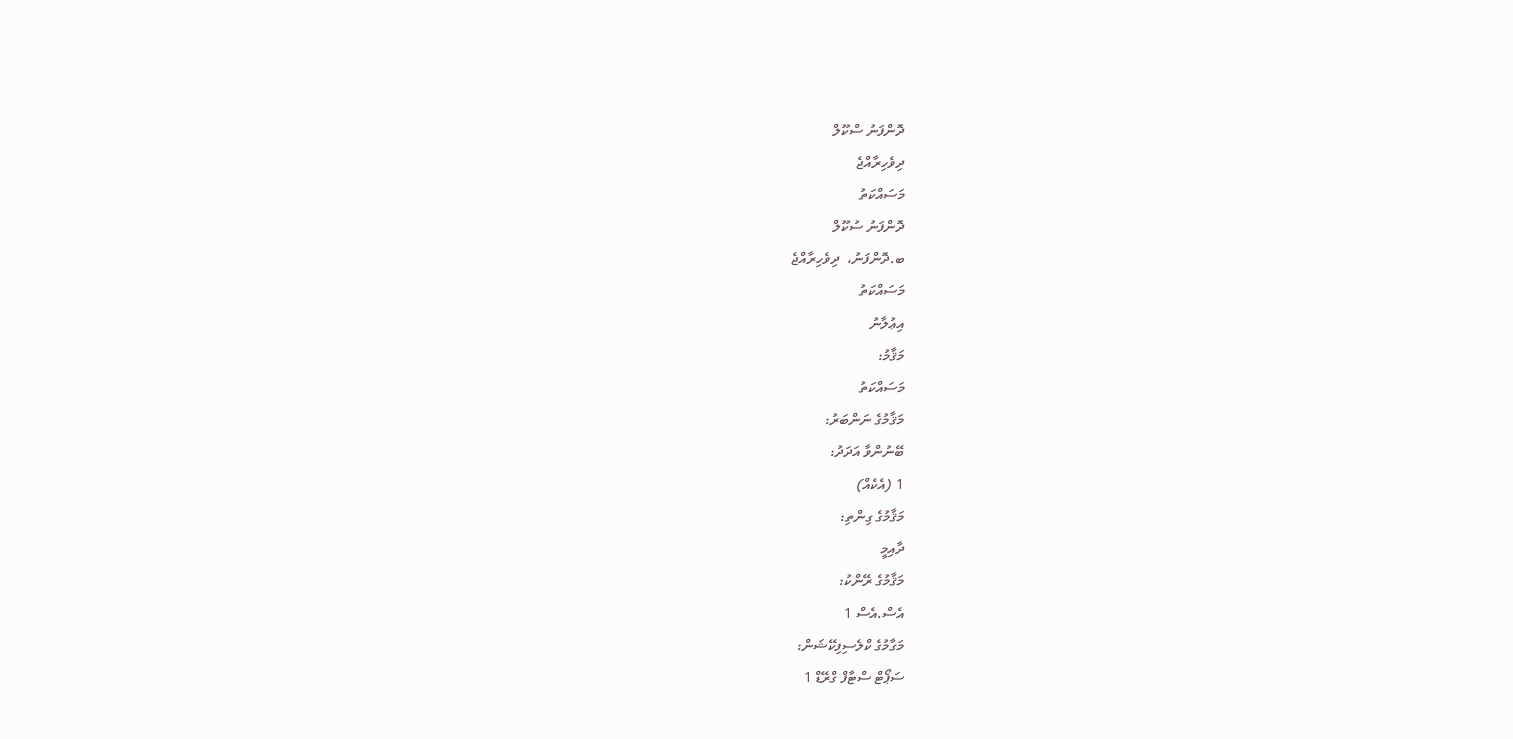ދޮންފަނު ސްކޫލް
ދިވެހިރާއްޖެ
މަސައްކަތު
ދޮންފަނު ސުކޫލް
ބ.ދޮންފަނު،  ދިވެހިރާއްޖެ
މަސައްކަތު
އިޢުލާނު
މަޤާމު:
މަސައްކަތު
މަޤާމުގެ ނަންބަރު:
ބޭނުންވާ އަދަދު:
1 (އެކެއް)
މަޤާމުގެ ގިންތި:
ދާއިމީ
މަޤާމުގެ ރޭންކު:
އެސް.އެސް 1
މަގާމުގެ ކްލެސިފިކޭޝަން:
ސަޕޯޓް ސްޓާފް ގްރޭޑް 1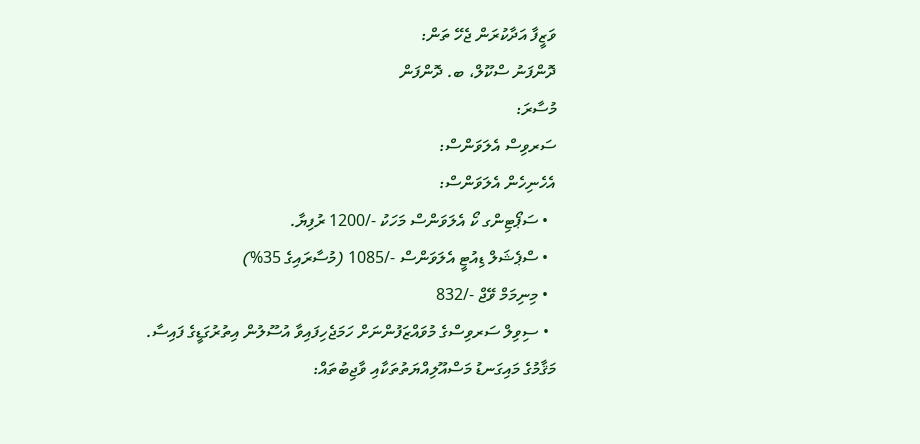ވަޒީފާ އަދާކުރަން ޖެހޭ ތަން:
ދޮންފަނު ސްކޫލް، ބ. ދޮންފަން
މުސާރަ:
ސަރވިސް އެލަވަންސް:
އެހެނިހެން އެލަވަންސް:
  • ސަޕޯޓިންގ ކޯ އެލަވަންސް މަހަކު -/1200 ރުފިޔާ.
  • ސްޕެޝަލް ޑިއުޓީ އެލަވަންސް -/1085 (މުސާރައިގެ 35%)
  • މިނިމަމް ވޭޖް -/832
  • ސިވިލް ސަރވިސްގެ މުވައްޒަފުންނަށް ހަމަޖެހިފައިވާ އުސޫލުން އިތުރުގަޑީގެ ފައިސާ.
މަޤާމުގެ މައިގަނޑު މަސްއޫލިއްޔަތުތަކާއި ވާޖިބުތައް: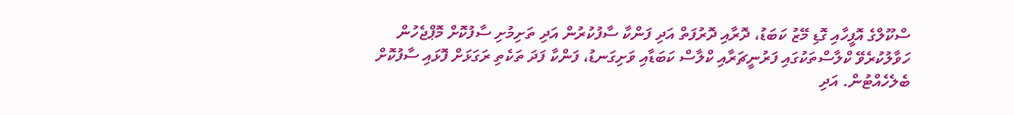ސްކޫލްގެ އޮފީހާއި ގޮޑި މޭޒު ކަބަޑު، ދޮރާއި ދޮރުފަތް އަދި ފަންކާ ސާފުކުރުން އަދި ތަށިމުށި ސާފުކޮށް މޮޕްޖެހުން
ހަވާލުކުރެވޭ ކްލާސްތަކުގައި ފަރުނީޗަރާއި ކްލާސް ކަބަޑާއި ވަށިގަނޑު، ފަންކާ ފަދަ ތަކެތި ރަގަޅަށް ފޮޅައި ސާފުކޮށް ބެލެހެއްޓުން. އަދި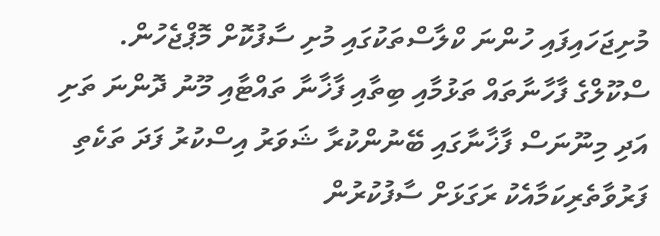މުށިޖަހައިފައި ހުންނަ ކްލާސްތަކުގައި މުށި ސާފުކޮށް މޮޕްޖެހުން.
ސްކޫލްގެ ފާހާނާތައް ތަޅުމާއި ބިތާއި ފާޚާނާ ތައްޓާއި މޫނު ދޮންނަ ތަށި އަދި މިނޫނަސް ފާޚާނާގައި ބޭނުންކުރާ ޝަވަރު އިސްކުރު ފަދަ ތަކެތި ފަރުވާތެރިކަމާއެކު ރަގަޅަށް ސާފުކުރުން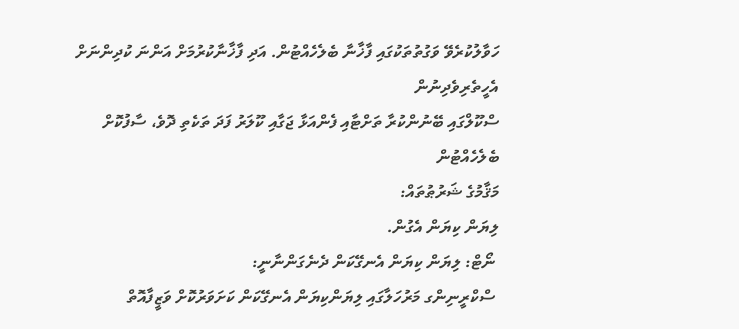ހަވާލުކުރެވޭ ވަގުތުތަކުގައި ފާޚާނާ ބެލެހެއްޓުން. އަދި ފާޚާނާކުރުމަށް އަންނަ ކުދިންނަށް އެހީތެރިވެދިނުން
ސްކޫލްގައި ބޭނުންކުރާ ތަށްޓާއި ފެންއަޅާ ޖަގާއި ކޫލަރު ފަދަ ތަކެތި ދޮވެ، ސާފުކޮށް ބެލެހެއްޓުން
މަޤާމުގެ ޝަރުޠުތައް:
ލިޔަން ކިޔަން އެގުން.
 ނޯޓް: ލިޔަން ކިޔަން އެނގޭކަން ދެނެގަންނާނީ:
 ސްކްރީނިންގ މަރުހަލާގައި ލިޔަންކިޔަން އެނގޭކަން ކަށަވަރުކޮށް ވަޒީފާއޮތް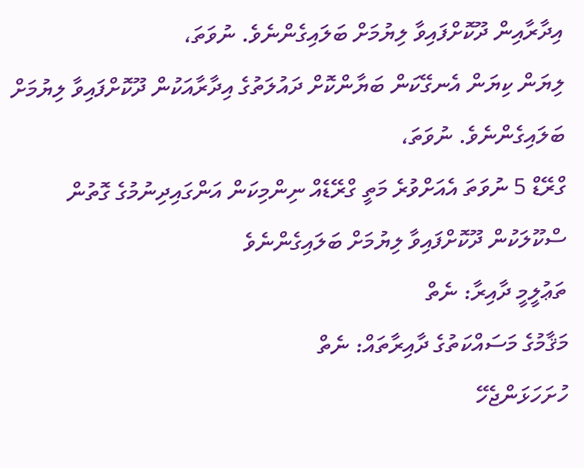އިދާރާއިން ދޫކޮށްފައިވާ ލިޔުމަށް ބަލައިގެންނެވެ. ނުވަތަ،
ލިޔަން ކިޔަން އެނގޭކަން ބަޔާންކޮށް ދައުލަތުގެ އިދާރާއަކުން ދޫކޮށްފައިވާ ލިޔުމަށް ބަލައިގެންނެވެ. ނުވަތަ،
ގްރޭޑް 5 ނުވަތަ އެއަށްވުރެ މަތީ ގްރޭޑެއް ނިންމިކަން އަންގައިދިނުމުގެ ގޮތުން ސްކޫލަކުން ދޫކޮށްފައިވާ ލިޔުމަށް ބަލައިގެންނެވެ
ތަޢުލީމީ ދާއިރާ: ނެތް
މަޤާމުގެ މަސައްކަތުގެ ދާއިރާތައް: ނެތް
ހުށަހަޅަންޖެހޭ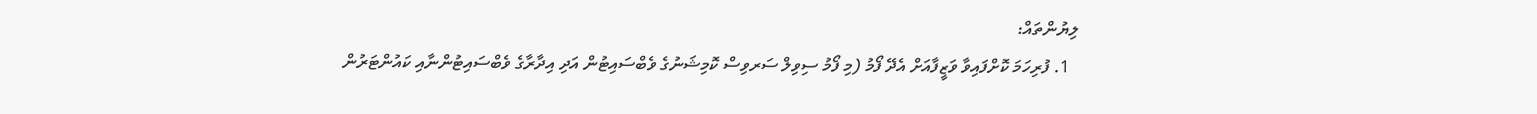ލިޔުންތައް:
  1. ފުރިހަމަ ކޮށްފައިވާ ވަޒީފާއަށް އެދޭ ފޯމު (މި ފޯމު ސިވިލް ސަރވިސް ކޮމިޝަނުގެ ވެބްސައިޓުން އަދި އިދާރާގެ ވެބްސައިޓުންނާއި ކައުންޓަރުން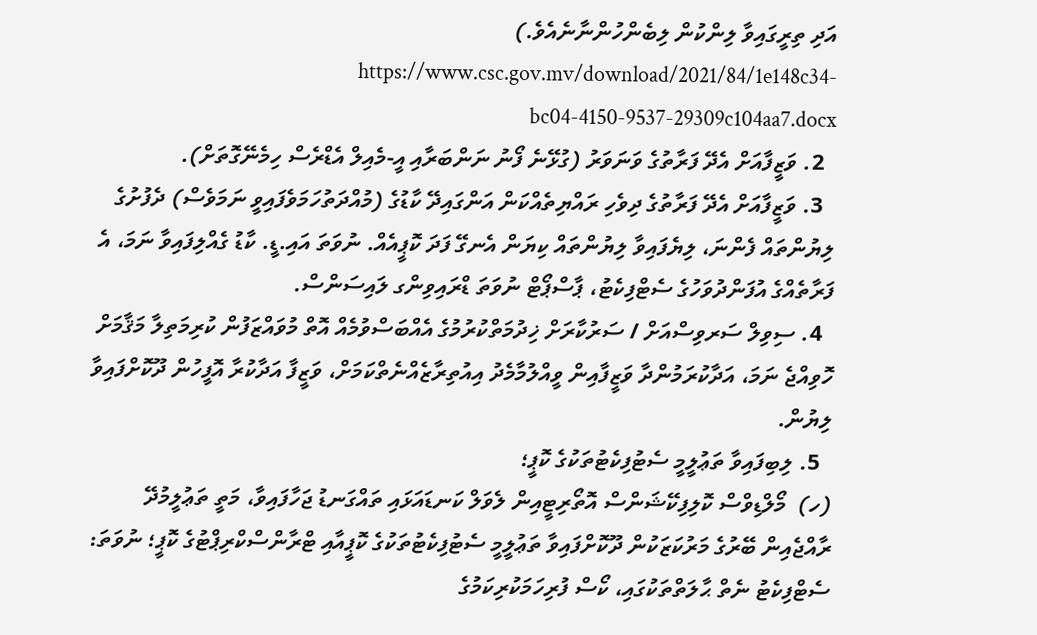އަދި ތިރީގައިވާ ލިންކުން ލިބެންހުންނާނެއެވެ.)  https://www.csc.gov.mv/download/2021/84/1e148c34-bc04-4150-9537-29309c104aa7.docx
  2. ވަޒީފާއަށް އެދޭ ފަރާތުގެ ވަނަވަރު (ގުޅޭނެ ފޯނު ނަންބަރާއި އީ-މެއިލް އެޑްރެސް ހިމެނޭގޮތަށް).
  3. ވަޒީފާއަށް އެދޭ ފަރާތުގެ ދިވެހި ރައްޔިތެއްކަން އަންގައިދޭ ކާޑުގެ (މުއްދަތުހަމަވެފައިވީ ނަމަވެސް) ދެފުށުގެ ލިޔުންތައް ފެންނަ، ލިޔެފައިވާ ލިޔުންތައް ކިޔަން އެނގޭ ފަދަ ކޮޕީއެއް. ނުވަތަ އައި.ޑީ. ކާޑު ގެއްލިފައިވާ ނަމަ، އެ ފަރާތެއްގެ އުފަންދުވަހުގެ ސެޓްފިކެޓު، ޕާސްޕޯޓް ނުވަތަ ޑްރައިވިންގ ލައިސަންސް.
  4. ސިވިލް ސަރވިސްއަށް / ސަރުކާރަށް ޚިދުމަތްކުރުމުގެ އެއްބަސްވުމެއް އޮތް މުވައްޒަފުން ކުރިމަތިލާ މަޤާމަށް ހޮވިއްޖެ ނަމަ، އަދާކުރަމުންދާ ވަޒީފާއިން ވީއްލުމާމެދު އިއުތިރާޒެއްނެތްކަމަށް، ވަޒީފާ އަދާކުރާ އޮފީހުން ދޫކޮށްފައިވާ ލިޔުން.
  5. ލިބިފައިވާ ތަޢުލީމީ ސެޓުފިކެޓުތަކުގެ ކޮޕީ؛
(ހ)  މޯލްޑިވްސް ކޮލިފިކޭޝަންސް އޮތޯރިޓީއިން ލެވަލް ކަނޑައަޅައި ތައްގަނޑު ޖަހާފައިވާ، މަތީ ތަޢުލީމުދޭ ރާއްޖެއިން ބޭރުގެ މަރުކަޒަކުން ދޫކޮށްފައިވާ ތަޢުލީމީ ސެޓުފިކެޓުތަކުގެ ކޮޕީއާއި ޓްރާންސްކްރިޕްޓުގެ ކޮޕީ؛ ނުވަތަ: ސެޓްފިކެޓު ނެތް ޙާލަތްތަކުގައި، ކޯސް ފުރިހަމަކުރިކަމުގެ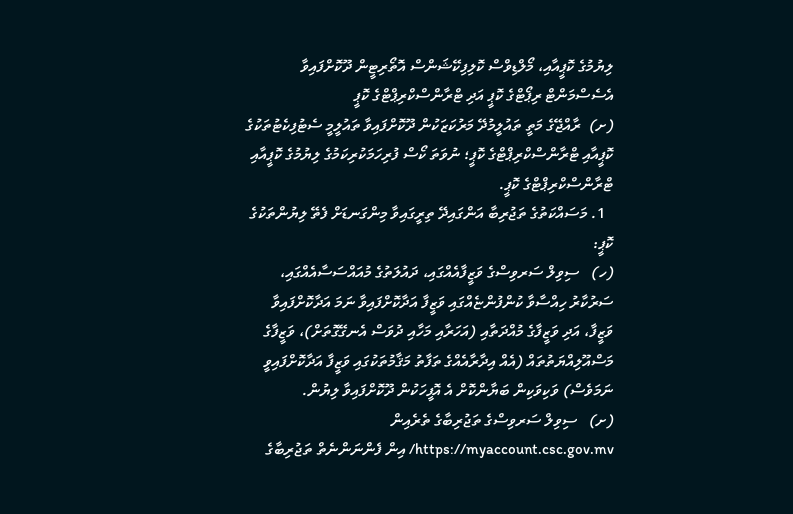ލިޔުމުގެ ކޮޕީއާއި، މޯލްޑިވްސް ކޮލިފިކޭޝަންސް އޮތޯރިޓީން ދޫކޮށްފައިވާ އެސެސްމަންޓް ރިޕޯޓްގެ ކޮޕީ އަދި ޓްރާންސްކްރިޕްޓްގެ ކޮޕީ
(ށ)  ރާއްޖޭގެ މަތީ ތައުލީމުދޭ މަރުކަޒަކުން ދޫކޮށްފައިވާ ތައުލީމީ ސެޓުފިކެޓުތަކުގެ ކޮޕީއާއި ޓްރާންސްކްރިޕްޓްގެ ކޮޕީ؛ ނުވަތަ ކޯސް ފުރިހަމަކުރިކަމުގެ ލިޔުމުގެ ކޮޕީއާއި ޓްރާންސްކްރިޕްޓްގެ ކޮޕީ.
  1. މަސައްކަތުގެ ތަޖުރިބާ އަންގައިދޭ ތިރީގައިވާ މިންގަނޑަށް ފެތޭ ލިޔުންތަކުގެ ކޮޕީ:
(ހ)   ސިވިލް ސަރވިސްގެ ވަޒީފާއެއްގައި، ދައުލަތުގެ މުއައްސަސާއެއްގައި، ސަރުކާރު ހިއްސާވާ ކުންފުންޏެއްގައި ވަޒީފާ އަދާކޮށްފައިވާ ނަމަ އަދާކޮށްފައިވާ ވަޒީފާ، އަދި ވަޒީފާގެ މުއްދަތާއި (އަހަރާއި މަހާއި ދުވަސް އެނގޭގޮތަށް)، ވަޒީފާގެ މަސްއޫލިއްޔަތުތައް (އެއް އިދާރާއެއްގެ ތަފާތު މަޤާމުތަކުގައި ވަޒީފާ އަދާކޮށްފައިވީ ނަމަވެސް) ވަކިވަކިން ބަޔާންކޮށް އެ އޮފީހަކުން ދޫކޮށްފައިވާ ލިޔުން.
(ށ)   ސިވިލް ސަރވިސްގެ ތަޖުރިބާގެ ތެރެއިން https://myaccount.csc.gov.mv/ އިން ފެންނަންނެތް ތަޖުރިބާގެ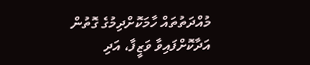މުއްދަތުތައް ހާމަކޮށްދިމުގެ ގޮތުން އަދާކޮށްފައިވާ ވަޒީފާ، އަދި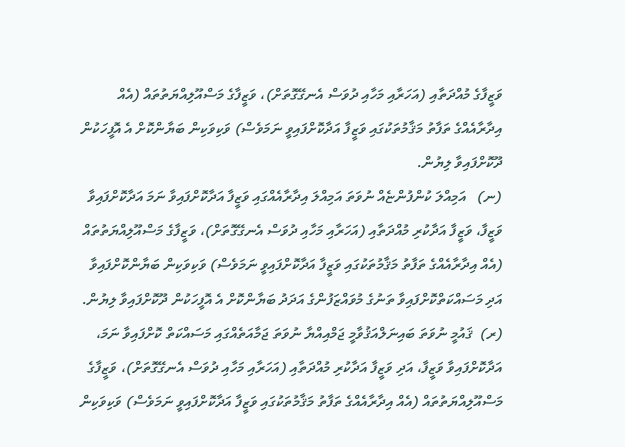ވަޒީފާގެ މުއްދަތާއި (އަހަރާއި މަހާއި ދުވަސް އެނގޭގޮތަށް)، ވަޒީފާގެ މަސްއޫލިއްޔަތުތައް (އެއް އިދާރާއެއްގެ ތަފާތު މަޤާމުތަކުގައި ވަޒީފާ އަދާކޮށްފައިވީ ނަމަވެސް) ވަކިވަކިން ބަޔާންކޮށް އެ އޮފީހަކުން ދޫކޮށްފައިވާ ލިޔުން.
(ނ)   އަމިއްލަ ކުންފުންޏެއް ނުވަތަ އަމިއްލަ އިދާރާއެއްގައި ވަޒީފާ އަދާކޮށްފައިވާ ނަމަ އަދާކޮށްފައިވާ ވަޒީފާ، ވަޒީފާ އަދާކުރި މުއްދަތާއި (އަހަރާއި މަހާއި ދުވަސް އެނގޭގޮތަށް)، ވަޒީފާގެ މަސްއޫލިއްޔަތުތައް (އެއް އިދާރާއެއްގެ ތަފާތު މަޤާމުތަކުގައި ވަޒީފާ އަދާކޮށްފައިވީ ނަމަވެސް) ވަކިވަކިން ބަޔާންކޮށްފައިވާ އަދި މަސައްކަތްކޮށްފައިވާ ތަނުގެ މުވައްޒަފުންގެ އަދަދު ބަޔާންކޮށް އެ އޮފީހަކުން ދޫކޮށްފައިވާ ލިޔުން.
(ރ)  ޤައުމީ ނުވަތަ ބައިނަލްއަޤުވާމީ ޖަމްއިއްޔާ ނުވަތަ ޖަމާއަތެއްގައި މަސައްކަތް ކޮށްފައިވާ ނަމަ، އަދާކޮށްފައިވާ ވަޒީފާ، އަދި ވަޒީފާ އަދާކުރި މުއްދަތާއި (އަހަރާއި މަހާއި ދުވަސް އެނގޭގޮތަށް)، ވަޒީފާގެ މަސްއޫލިއްޔަތުތައް (އެއް އިދާރާއެއްގެ ތަފާތު މަޤާމުތަކުގައި ވަޒީފާ އަދާކޮށްފައިވީ ނަމަވެސް) ވަކިވަކިން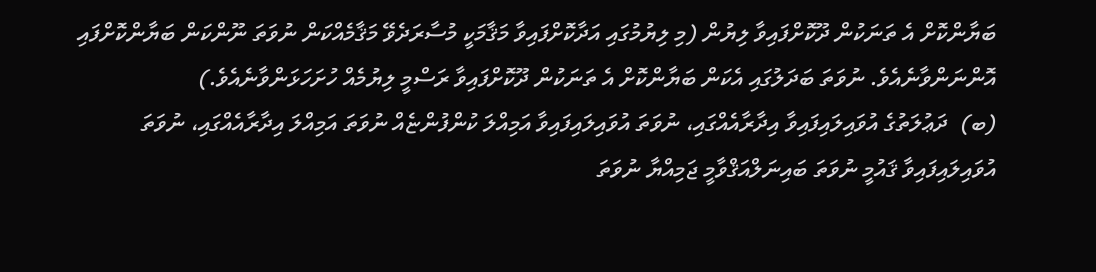ބަޔާންކޮށް އެ ތަނަކުން ދޫކޮށްފައިވާ ލިޔުން (މި ލިޔުމުގައި އަދާކޮށްފައިވާ މަޤާމަކީ މުސާރަދެވޭ މަޤާމެއްކަން ނުވަތަ ނޫންކަން ބަޔާންކޮށްފައި އޮންނަންވާނެއެވެ. ނުވަތަ ބަދަލުގައި އެކަން ބަޔާންކޮށް އެ ތަނަކުން ދޫކޮށްފައިވާ ރަސްމީ ލިޔުމެއް ހުށަހަޅަންވާނެއެވެ.)
(ބ)  ދަޢުލަތުގެ އުވައިލައިފައިވާ އިދާރާއެއްގައި، ނުވަތަ އުވައިލައިފައިވާ އަމިއްލަ ކުންފުންޏެއް ނުވަތަ އަމިއްލަ އިދާރާއެއްގައި، ނުވަތަ އުވައިލައިފައިވާ ޤައުމީ ނުވަތަ ބައިނަލްއަޤްވާމީ ޖަމިއްޔާ ނުވަތަ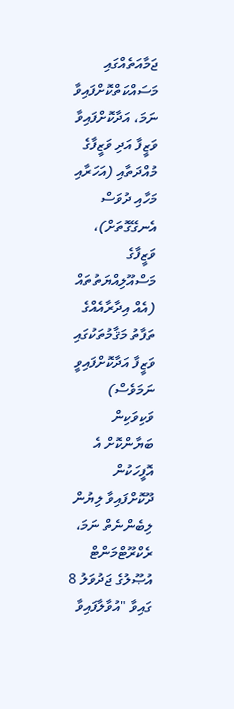ޖަމާއަތެއްގައި މަސައްކަތްކޮށްފައިވާ ނަމަ، އަދާކޮށްފައިވާ ވަޒީފާ އަދި ވަޒީފާގެ މުއްދަތާއި (އަހަރާއި މަހާއި ދުވަސް އެނގޭގޮތަށް)، ވަޒީފާގެ މަސްއޫލިއްޔަތުތައް (އެއް އިދާރާއެއްގެ ތަފާތު މަޤާމުތަކުގައި ވަޒީފާ އަދާކޮށްފައިވީ ނަމަވެސް) ވަކިވަކިން ބަޔާންކޮށް އެ އޮފީހަކުން ދޫކޮށްފައިވާ ލިޔުން ލިބެންނެތް ނަމަ، ރެކްރޫޓްމަންޓް އުޞޫލުގެ ޖަދުވަލު 8 ގައިވާ "އުވާލާފައިވާ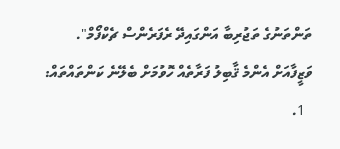ތަންތަނުގެ ތަޖުރިބާ އަންގައިދޭ ރެފަރެންސް ޗެކްފޯމް".
ވަޒީފާއަށް އެންމެ ޤާބިލު ފަރާތެއް ހޮވުމަށް ބެލޭނެ ކަންތައްތައް:
  1.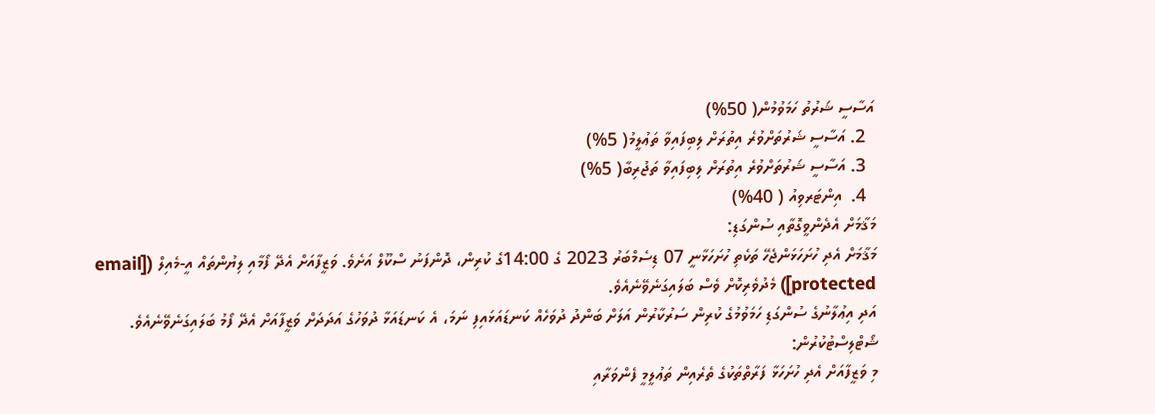އަސާސީ ޝަރުތު ހަމަވުމުން( 50%)
  2. އަސާސީ ޝަރުތަށްވުރެ އިތުރަށް ލިބިފައިވާ ތަޢުލީމު( 5%)
  3. އަސާސީ ޝަރުތަށްވުރެ އިތުރަށް ލިބިފައިވާ ތަޖުރިބާ( 5%)
  4.  އިންޓަރވިއު ( 40%)
މަޤާމަށް އެދެންވީގޮތާއި ސުންގަޑި:
މަޤާމަށް އެދި ހުށަހަޅަންޖެހޭ ތަކެތި ހުށަހަޅާނީ 07 ޑިސެމްބަރު 2023 ގެ 14:00ގެ ކުރިން، ދޮންފަނު ސްކޫލް އަށެވެ. ވަޒީފާއަށް އެދޭ ފޯމާއި ލިޔުންތައް އީ-މެއިލް ([email protected]) މެދުވެރިކޮށް ވެސް ބަލައިގަނެވޭނެއެވެ.
އަދި އިޢުލާނުގެ ސުންގަޑި ހަމަވުމުގެ ކުރިން ސަރުކާރުން އަލަށް ބަންދު ދުވަހެއް ކަނޑައަޅައިފި ނަމަ، އެ ކަނޑައަޅާ ދުވަހުގެ އަދަދަށް ވަޒީފާއަށް އެދޭ ފޯމު ބަލައިގަނެވޭނެއެވެ.
ޝޯޓްލިސްޓުކުރުން:
މި ވަޒީފާއަށް އެދި ހުށަހަޅާ ފަރާތްތަކުގެ ތެރެއިން ތަޢުލީމީ ފެންވަރާއި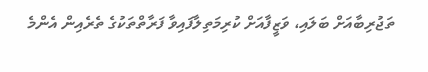ތަޖުރިބާއަށް ބަލައި، ވަޒީފާއަށް ކުރިމަތިލާފައިވާ ފަރާތްތަކުގެ ތެރެއިން އެންމެ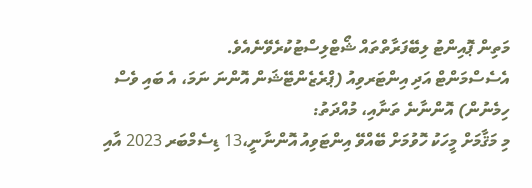މަތިން ޕޮއިންޓު ލިބޭފަރާތްތައް ޝޯޓްލިސްޓުކުރެވޭނެއެވެ.
އެސެސްމަންޓް އަދި އިންޓަރވިއު (ޕްރެޒެންޓޭޝަން އޮންނަ ނަމަ، އެ ބައި ވެސް ހިމެނުން) އޮންނާނެ ތަނާއި، މުއްދަތު:
މި މަޤާމަށް މީހަކު ހޮވުމަށް ބޭއްވޭ އިންޓަވިއު އޮންނާނީ،13 ޑިސެމްބަރ 2023 އާއި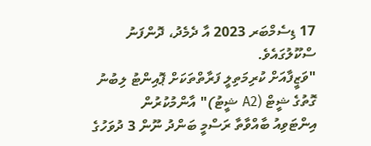17 ޑިސެމްބަރ 2023 އާ ދެމެދު، ދޮންފަނު ސްކޫލުގައެވެ.
"ވަޒީފާއަށް ކުރިމަތިލީ ފަރާތްތަކަށް ޕޮއިންޓު ލިބުނު ގޮތުގެ ޝީޓް (A2 ޝީޓު)" އާންމުކުރުން
އިންޓަވިއު ބާއްވާތާ ރަސްމީ ބަންދު ނޫން 3 ދުވަހުގެ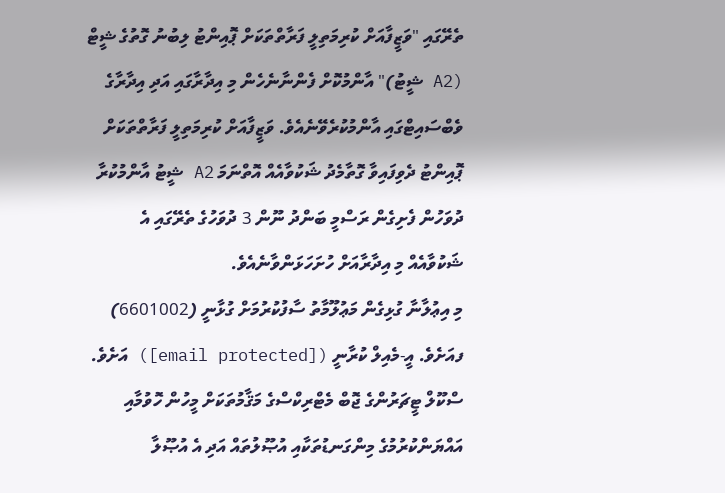ތެރޭގައި "ވަޒީފާއަށް ކުރިމަތިލީ ފަރާތްތަކަށް ޕޮއިންޓު ލިބުނު ގޮތުގެ ޝީޓް (A2 ޝީޓު)" އާންމުކޮށް ފެންނާނެހެން މި އިދާރާގައި އަދި އިދާރާގެ ވެބްސައިޓްގައި އާންމުކުރެވޭނެއެވެ. ވަޒީފާއަށް ކުރިމަތިލީ ފަރާތްތަކަށް ޕޮއިންޓު ދެވިފައިވާ ގޮތާމެދު ޝަކުވާއެއް އޮތްނަމަ A2 ޝީޓު އާންމުކުރާ ދުވަހުން ފެށިގެން ރަސްމީ ބަންދު ނޫން 3 ދުވަހުގެ ތެރޭގައި އެ ޝަކުވާއެއް މި އިދާރާއަށް ހުށަހަޅަންވާނެއެވެ.
މި އިޢުލާނާ ގުޅިގެން މަޢުލޫމާތު ސާފުކުރުމަށް ގުޅާނީ (6601002) ފއަށެވެ. އީ-މެއިލް ކުރާނީ ([email protected]) އަށެވެ.
ސްކޫލް ޓީޗަރުންގެ ޖޮބް މެޓްރިކްސްގެ މަޤާމުތަކަށް މީހުން ހޮވުމާއި އައްޔަންކުރުމުގެ މިންގަނޑުތަކާއި އުޞޫލުތައް އަދި އެ އުޞޫލާ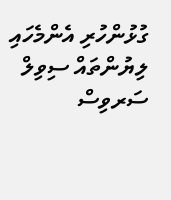ގުޅުންހުރި އެންމެހައި ލިޔުންތައް ސިވިލް ސަރވިސް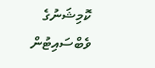ކޮމިޝަނުގެ ވެބްސައިޓުން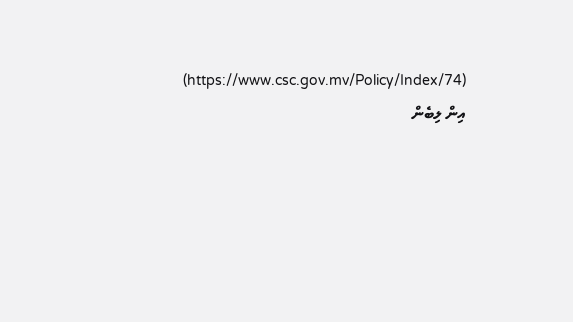(https://www.csc.gov.mv/Policy/Index/74) އިން ލިބެން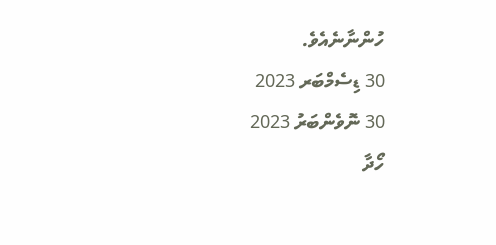ހުންނާނެއެވެ.
30 ޑިސެމްބަރ 2023
30 ނޮވެންބަރު 2023
ހޯދާ